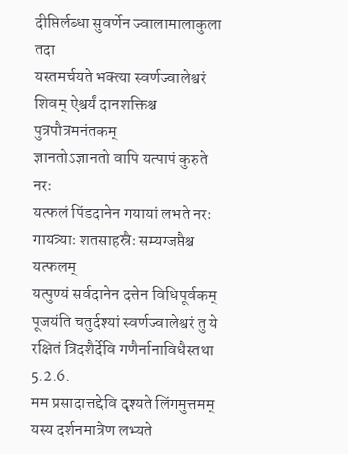दीप्तिर्लब्धा सुवर्णेन ज्वालामालाकुला तदा
यस्तमर्चयते भक्त्या स्वर्णज्वालेश्वरं शिवम् ऐश्वर्यं दानशक्तिश्च पुत्रपौत्रमनंतकम्
ज्ञानतोऽज्ञानतो वापि यत्पापं कुरुते नरः
यत्फलं पिंडदानेन गयायां लभते नरः
गायत्र्याः शतसाहस्रैः सम्यग्जप्तैश्च यत्फलम्
यत्पुण्यं सर्वदानेन दत्तेन विधिपूर्वकम्
पूजयंति चतुर्दश्यां स्वर्णज्वालेश्वरं तु ये
रक्षितं त्रिदशैर्देवि गणैर्नानाविधैस्तथा 5.2.6.
मम प्रसादात्तद्देवि दृश्यते लिंगमुत्तमम्
यस्य दर्शनमात्रेण लभ्यते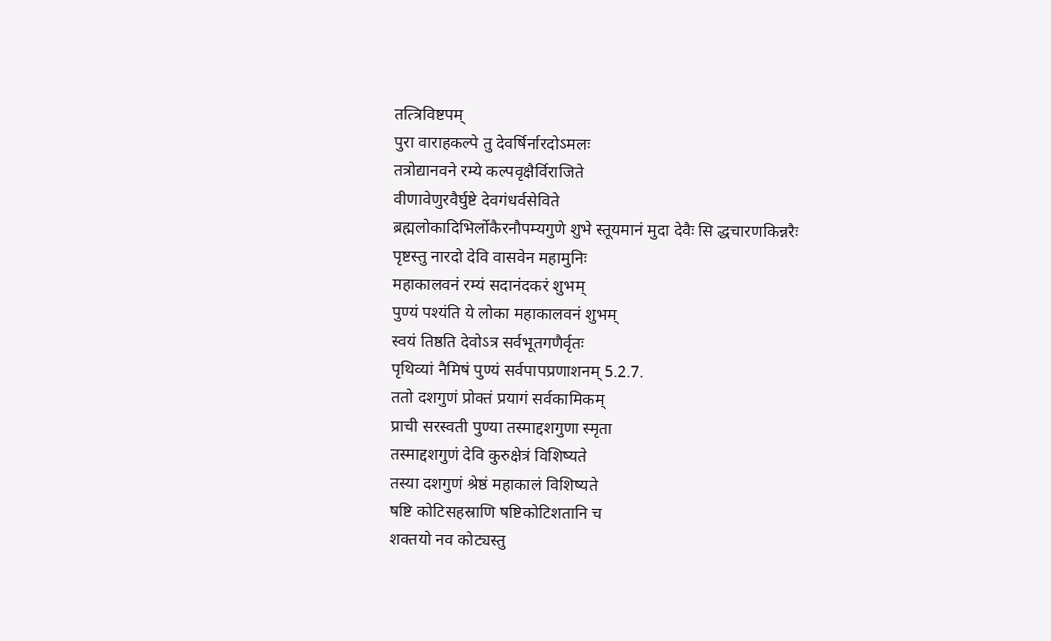तत्त्रिविष्टपम्
पुरा वाराहकल्पे तु देवर्षिर्नारदोऽमलः
तत्रोद्यानवने रम्ये कल्पवृक्षैर्विराजिते
वीणावेणुरवैर्घुष्टे देवगंधर्वसेविते
ब्रह्मलोकादिभिर्लोकैरनौपम्यगुणे शुभे स्तूयमानं मुदा देवैः सि द्धचारणकिन्नरैः
पृष्टस्तु नारदो देवि वासवेन महामुनिः
महाकालवनं रम्यं सदानंदकरं शुभम्
पुण्यं पश्यंति ये लोका महाकालवनं शुभम्
स्वयं तिष्ठति देवोऽत्र सर्वभूतगणैर्वृतः
पृथिव्यां नैमिषं पुण्यं सर्वपापप्रणाशनम् 5.2.7.
ततो दशगुणं प्रोक्तं प्रयागं सर्वकामिकम्
प्राची सरस्वती पुण्या तस्माद्दशगुणा स्मृता
तस्माद्दशगुणं देवि कुरुक्षेत्रं विशिष्यते
तस्या दशगुणं श्रेष्ठं महाकालं विशिष्यते
षष्टि कोटिसहस्राणि षष्टिकोटिशतानि च
शक्तयो नव कोट्यस्तु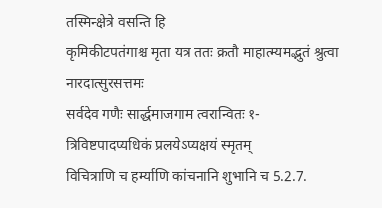तस्मिन्क्षेत्रे वसन्ति हि
कृमिकीटपतंगाश्च मृता यत्र ततः क्रतौ माहात्म्यमद्भुतं श्रुत्वा नारदात्सुरसत्तमः
सर्वदेव गणैः सार्द्धमाजगाम त्वरान्वितः १- त्रिविष्टपादप्यधिकं प्रलयेऽप्यक्षयं स्मृतम्
विचित्राणि च हर्म्याणि कांचनानि शुभानि च 5.2.7.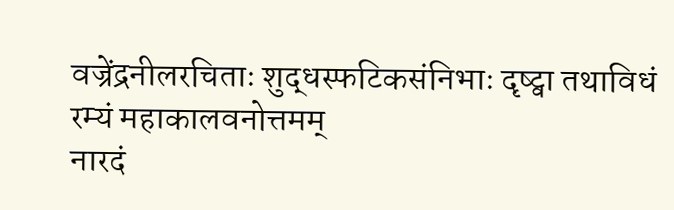वज्रेंद्रनीलरचिताः शुद्धस्फटिकसंनिभाः दृष्ट्वा तथाविधं रम्यं महाकालवनोत्तमम्
नारदं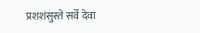प्रशशंसुस्ते सर्वे देवा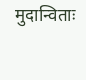मुदान्विताः